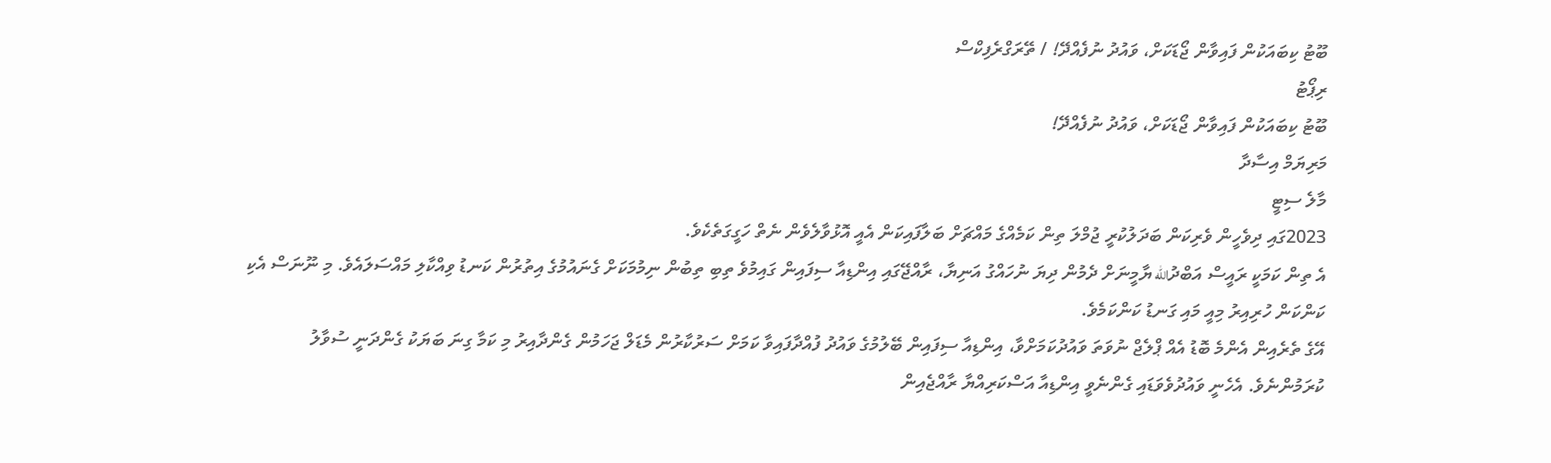ބޫޓު ކިބައަކުން ފައިވާން ޖޯޑަކަށް، ވައުދު ނުފެއްދޭ! / ތޭރަގްރެފިކްސް
ރިޕޯޓު
ބޫޓު ކިބައަކުން ފައިވާން ޖޯޑަކަށް، ވައުދު ނުފެއްދޭ!
މަރިޔަމް އިސާދާ
މާލެ ސިޓީ
2023ގައި ދިވެހީން ވެރިކަން ބަދަލުކުރީ ޖުމްލަ ތިން ކަމެއްގެ މައްޗަށް ބަލާފައިކަން އެއީ އޮޅުވާލެވެން ނެތް ހަގީގަތެކެވެ.
އެ ތިން ކަމަކީ ރައީސް އަބްދުالله ޔާމީނަށް ދެމުން ދިޔަ ނުހައްގު އަނިޔާ، ރާއްޖޭގައި އިންޑިއާ ސިފައިން ގައިމުވެ ތިބި ތިބުން ނިމުމަކަށް ގެނައުމުގެ އިތުރުން ކަނޑު ވިއްކާލި މައްސަލައެވެ. މި ނޫނަސް އެކި ކަންކަން ހުރިއިރު މިއީ މައި ގަނޑު ކަންކަމެވެ.
އޭގެ ތެރެއިން އެންމެ ބޮޑު އެއް ޕްލެޖް ނުވަތަ ވައުދުކަމަށްވާ، އިންޑިއާ ސިފައިން ބޭލުމުގެ ވައުދު ފުއްދާފައިވާ ކަމަށް ސަރުކާރުން މެޑަލް ޖަހަމުން ގެންދާއިރު މި ކަމާ ގިނަ ބަޔަކު ގެންދަނީ ސުވާލު ކުރަމުންނެވެ. އެހެނީ ވައުދުވެވަޑައި ގެންނެވީ އިންޑިއާ އަސްކަރިއްޔާ ރާއްޖެއިން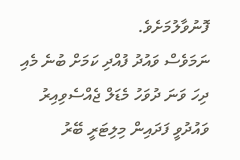ފޮނުވާލުމަށެވެ.
ނަމަވެސް ވައުދު ފުއްދި ކަމަށް ބުނެ މެއި ދިހަ ވަނަ ދުވަހު މެޑަލް ޖެއްސެވިއިރު ވައުދުވީ ފަދައިން މިލިޓަރީ ބޭރު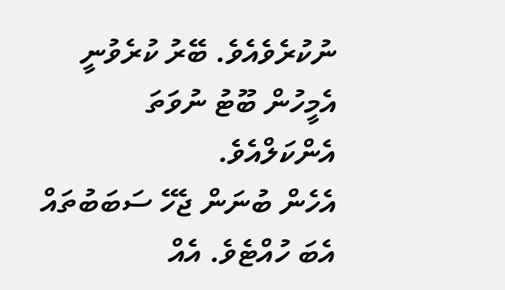ނުކުރެވެއެވެ. ބޭރު ކުރެވުނީ އެމީހުން ބޫޓު ނުވަތަ އެންކަލްއެވެ.
އެހެން ބުނަން ޖެހޭ ސަބަބުތައް އެބަ ހުއްޓެވެ. އެއް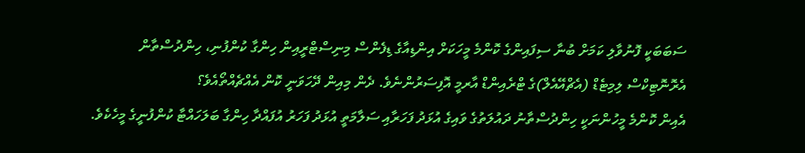ސަބަބަކީ ފޮނުވާލި ކަމަށް ބުނާ ސިފައިންގެ ކޮންމެ މީހަކަށް އިންޑިއާގެ ޑިފެންސް މިނިސްޓްރީއިން ހިންގާ ކުންފުނި، ހިންދުސްތާން އެރޮނޮޓިކްސް ލިމިޓެޑް (އެޗްއޭއެލް)ގެ ޓްރެއިންޑް އާރމީ އޮފިސަރުންނެވެ. ދެން މިއިން ދޭހަވަނީ ކޮން އެއްޗެއްތޯއެވެ؟
އެއިން ކޮންމެ މީހުންނަކީ ހިންދުސްތާނު ދައުލަތުގެ ވައިގެ އުޅަދު ފަހަރާއި ސަލާމަތީ އުޅަދު ފަހަރު އުފައްދާ ހިންގާ ބަލަހައްޓާ ކުންފުނީގެ މީހެކެވެ.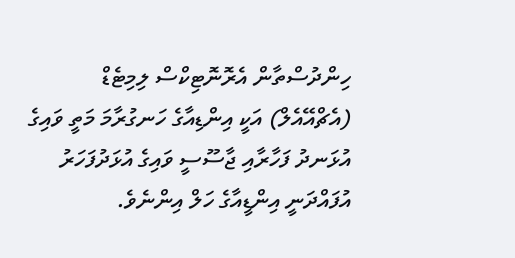ހިންދުސްތާން އެރޮނޮޓިކްސް ލިމިޓެޑް (އެޗްއޭއެލް) އަކީ އިންޑިއާގެ ހަނގުރާމަ މަތީ ވައިގެ އުޅަނދު ފަހާރާއި ޖާސޫސީ ވައިގެ އުޅަދުފަހަރު އުފައްދަނީ އިންޑީއާގެ ހަލް އިންނެވެ.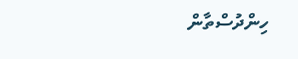ހިންދުސްތާން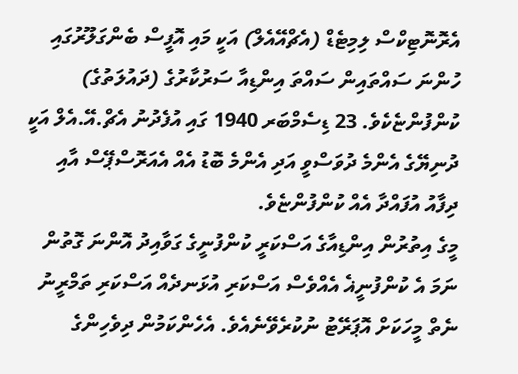އެރޮނޮޓިކްސް ލިމިޓެޑް (އެޗްއޭއެލް) އަކީ މައި އޮފީސް ބެންގަލޫރުގައި ހުންނަ ސައްތައިން ސައްތަ އިންޑިއާ ސަރުކާރުގެ (ދައުލަތުގެ) ކުންފުންޏެކެވެ. 23 ޑިސެމްބަރ 1940 ގައި އުފެދުނު އެޗް.އޭ.އެލް އަކީ ދުނިޔޭގެ އެންމެ ދުވަސްވީ އަދި އެންމެ ބޮޑު އެއް އެއަރޮސްޕޭސް އާއި ދިފާއު އުފައްދާ އެއް ކުންފުންޏެވެ.
މީގެ އިތުރުން އިންޑިއާގެ އަސްކަރީ ކުންފުނީގެ ގަވާއިދު އޮންނަ ގޮތުން ނަމަ އެ ކުންފުނީޣެ އެއްވެސް އަސްކަރި އުޅަނދެއް އަސްކަރި ތަމްރީނު ނެތް މީހަކަށް އޮޕަރޭޓު ނުކުރެވޭނެއެވެ. އެހެންކަމުން ދިވެހިންގެ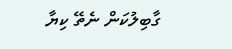ގާބިލުކަން ނެތޭ ކިޔާ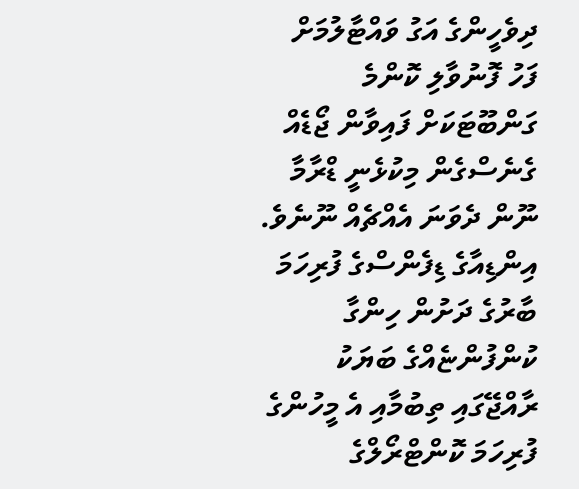ދިވެހީންގެ އަގު ވައްޓާލުމަށް ފަހު ފޮނުވާލި ކޮންމެ ގަންބޫޓަކަށް ފައިވާން ޖޯޑެއް ގެނެސްގެން މިކުޅެނީ ޑްރާމާ ނޫން ދެވަނަ އެއްޗެއް ނޫނެވެ.
އިންޑިއާގެ ޑިފެންސްގެ ފުރިހަމަ ބާރުގެ ދަށުން ހިންގާ ކުންފުންޏެއްގެ ބަޔަކު ރާއްޖޭގައި ތިބުމާއި އެ މީހުންގެ ފުރިހަމަ ކޮންޓްރޯލްގެ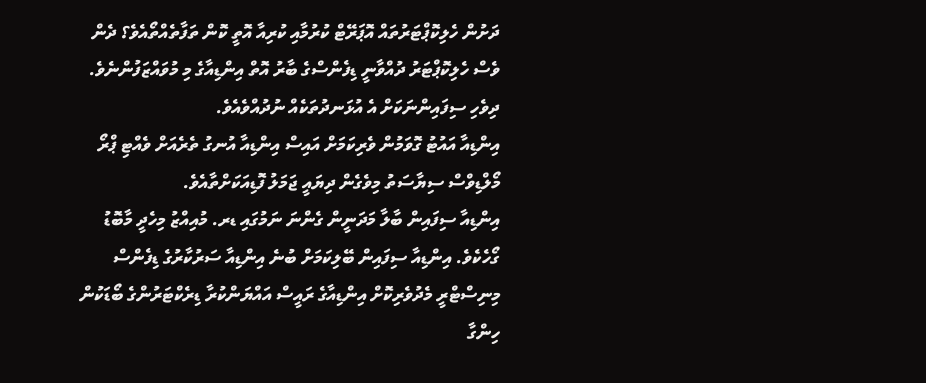ދަށުން ހެލިކޮޕްޓަރުތައް އޮޕަރޭޓް ކުރުމާއި ކުރިއާ އޮތީ ކޮން ތަފާތެއްތޯއެވެ؟ ދެން ވެސް ހެލިކޮޕްޓަރު ދުއްވާނީ ޑިފެންސްގެ ބާރު އޮތް އިންޑިއާގެ މި މުވައްޒަފުންނެވެ. ދިވެހި ސިފައިންނަކަށް އެ އުޅަނދުތަކެއް ނުދުއްވެއެވެ.
އިންޑިއާ އައުޓު ގޮވަމުން ވެރިކަމަށް އައިސް އިންޑިއާ އުނގު ތެރެއަށް ވެއްޓި ޕްރޯ މޯލްޑިވްސް ސިޔާސަތު މިވެގެން ދިޔައީ ޖަމަލު ފޮޑިއަކަށްތާއެވެ.
އިންޑިއާ ސިފައިން ބާލާ މަދަނީން ގެންނަ ނަމުގައި ޑރ. މުއިއްޒު މިހެދީ މާބޮޑު ގޯހެކެވެ. އިންޑިއާ ސިފައިން ބޭލިކަމަށް ބުނެ އިންޑިއާ ސަރުކާރުގެ ޑިފެންސް މިނިސްޓްރީ މެދުވެރިކޮށް އިންޑިއާގެ ރައީސް އައްޔަންކުރާ ޑިރެކްޓަރުންގެ ބޯޑަކުން ހިންގާ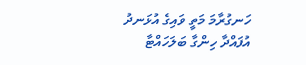ހަނގުރާމަ މަތީ ވައިގެ އުޅަނދު އުފައްދާ ހިންގާ ބަލަހައްޓާ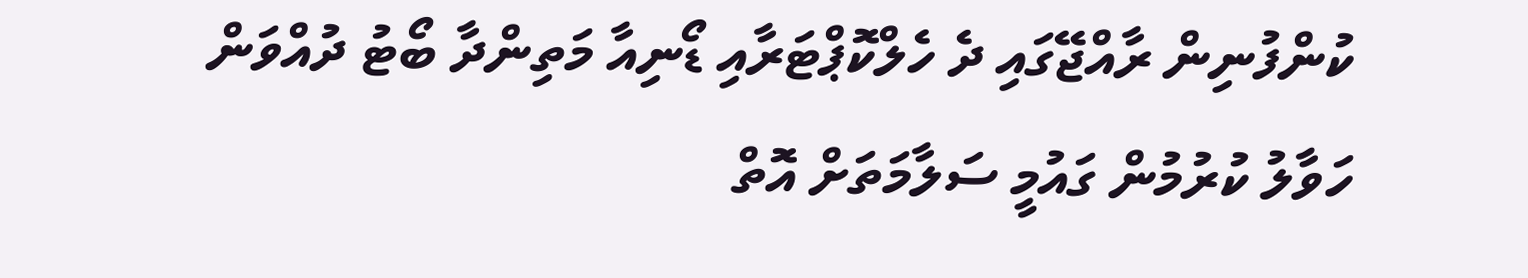ކުންފުނިން ރާއްޖޭގައި ދެ ހެލްކޮޕްޓަރާއި ޑޯނިއާ މަތިންދާ ބޯޓު ދުއްވަން ހަވާލު ކުރުމުން ގައުމީ ސަލާމަތަށް އޮތް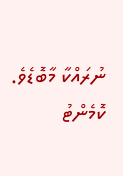ނުރައްކާ މާބޮޑެވެ.
ކޮމެންޓު